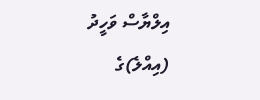އިލްޔާސް ވަހީދު (އިއްލެ)ގެ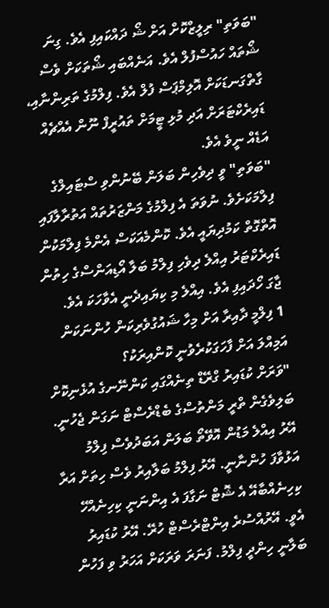"ބަވަތި" ރިލީޒްކޮށް އަށް ޝޯ ދައްކައިފި އެވެ. ގިނަ ޝޯތައް ހައުސްފުލް އެވެ. އަނެއްބައި ޝޯތަކަށް ވެސް ގާތްގަނޑަކަށް އޮލިމްޕަސް ފުލް އެވެ. ފިލްމުގެ ތަރިންނާއި، ޑައިރެކްޓަރަށް އަދި މުޅި ޓީމަށް ތައުރީފް ނޫން އެއްޗެއް އަޑެއް ނީވެ އެވެ.
"ބަވަތި" ވީ ދިވެހިން ބަލަން ބޭނުންވި ސްޓައިލްގެ ފިލްމަކަށެވެ. ނުވަތަ އެ ފިލްމުގެ މަންޒަރުތައް އަތުރާލާފައި އޮތްގޮތް ކަމުދިޔައީ އެވެ. ކޮންމެއަކަސް އެންމެ ފިލްމަކުން ޑައިރެކްޓަރު އިއްލެ ދިވެހި ފިލްމު ބަލާ އޯޑިއަންސްގެ ހިތުން ޖާގަ ހޯދައިފި އެވެ. އިއްލެ މި ކިޔައިދެނީ އެވާހަކަ އެވެ.
1 ފިލްމީ ދާއިރާ އަށް މިހާ ޝައުގުވެރިކަން ހުންނަކަން އަމިއްލަ އަށް ފާހަގަކުރެވުނީ ކޮންއިރަކު؟
"ވަރަށް ކުޑައިރު ގްރޭޑް ތިނެއްގައި ކަންނޭނގެ އުޅެނިކޮށް ބަލިވެގެން ތްރީ މަންތުސްގެ ބެޑްރެސްޓް ނަގަން ޖެހުނީ. އޭރު އިއްލެ މަޑުން އޮވޭތޯ ބަލަން އަބަދުވެސް ފިލްމު އަޅުވާފަ ހުންނާނީ. އޭރު ފިލްމު ބަލާއިރު ވެސް ހިތަށް އަރާ ކިހިނެއްބާއޭ އެ ޝޮޓް ނަގާފަ އެ އިންނަނީ ކިހިނެއްހޭ އެވީ. އޭރުއްސުރެ އިންޓްރެސްޓް ހުރޭ. އޭރު ކުޑައިރު ބަލާނީ ހިންދީ ފިލްމު. ފަނަރަ ވަރަކަށް އަހަރު ވި ފަހުން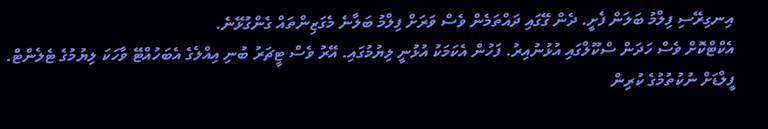އިނގިރޭސި ފިލްމު ބަލަން ފެށީ. ދެން ގޭގައި ދައްތަމެން ވެސް ވަރަށް ފިލްމު ބަލާނެ މެގަޒިންތައް ގެންގުޅޭނެ.
އެކްޓްކޮށް ވެސް ހަދަން ސްކޫލްގައި އުޅުނުއިރު. ފަހުން އެކަމަކު އުޅުނީ ލިޔުމުގައި. އޭރު ވެސް ޓީޗަރު ބުނި އިއްލެގެ އެބަހުއްޓޭ ވާހަކަ ލިޔުމުގެ ޓެލެންޓް. ފީލްޑަށް ނުކުތުމުގެ ކުރިން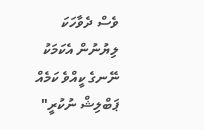ވެސް ދެވާހަކަ ލިޔުނުން އެކަމަކު ނޭނގެ ކީއްވެ ކަމެއް ޕަބްލިޝް ނުކުރީ"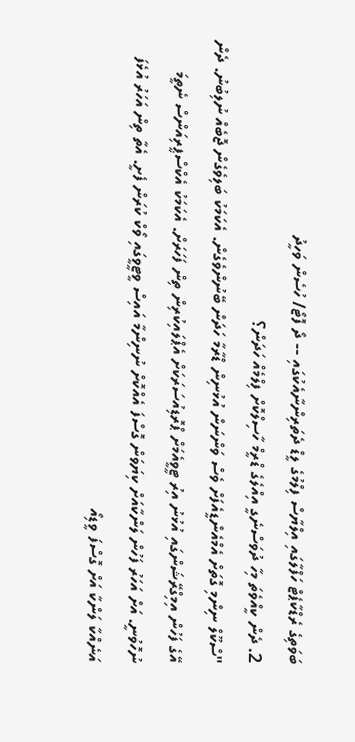ބަވަތިގެ ރެޑްކާޕެޓް ހަފްލާގައި އިލްޔާސް ފިލްމުގެ ލީޑް ދެތަރިންނާއެކުގައި -- ދޯ ފޮޓޯ/ ހުސެން ވަހީދު
2. ދެން ކީއްވެތަ މިހާ ދުވަސްނެގީ އިއްލެގެ ޑްރީމް ހާސިލްކޮށް ފިލްމެއް ހަދަން؟
"ސްކޫލް ނިންމި ގޮތަށް އެމްއެންޑީއެފަށް ވެސް ވަންނަން އުޅުނިން ޑްރާމާ ހަދަން ބޭނުންވެގެން. އެކަމަކު ބަލިވެގެން ޖޮބެއް ނުލިބުނު. ދެން އޭގެ ފަހުން އިމިގްރޭޝަންގައި އުޅުނު އިރު ޓީވީއެމަށް ޕްރޮޑިއުސަރަކަށް އެޕްލައިކުރިން ތިން ފަހަރަށް. އެކަމަކު އެކްސްޕީރިއަންސް ނެތީމަ ނުހޮވުނީ. އަށް އަހަރު ފަހުން ލަންކާއަށް ކިޔަވަން ގޮސްފަ އެއްކޮށް ނުނިންމާ އައިސް ވީޓީވީގައި ވޯކް ކުރަން ފެށީ. އެތާ ތިން އަހަރު އުޅެފަ އަނެއްކާ ލަންކާ އަށް ގޮސްފަ ވީޑިއޯ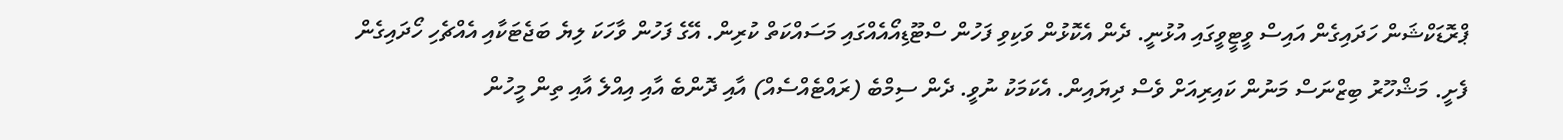ޕްރޮޑަކްޝަން ހަދައިގެން އައިސް ވީޓީވީގައި އުޅުނީ. ދެން އެކޮޅުން ވަކިވި ފަހުން ސްޓޫޑިއޯއެއްގައި މަސައްކަތް ކުރިން. އޭގެ ފަހުން ވާހަކަ ލިޔެ ބަޖެޓަކާއި އެއްޗެހި ހޯދައިގެން ފެށީ. މަޝްހޫރު ބިޒްނަސް މަނުން ކައިރިއަށް ވެސް ދިޔައިން. އެކަމަކު ނުވީ. ދެން ސިމްބެ (ރައްޓެއްސެއް) އާއި ދޮންބެ އާއި އިއްލެ އާއި ތިން މީހުން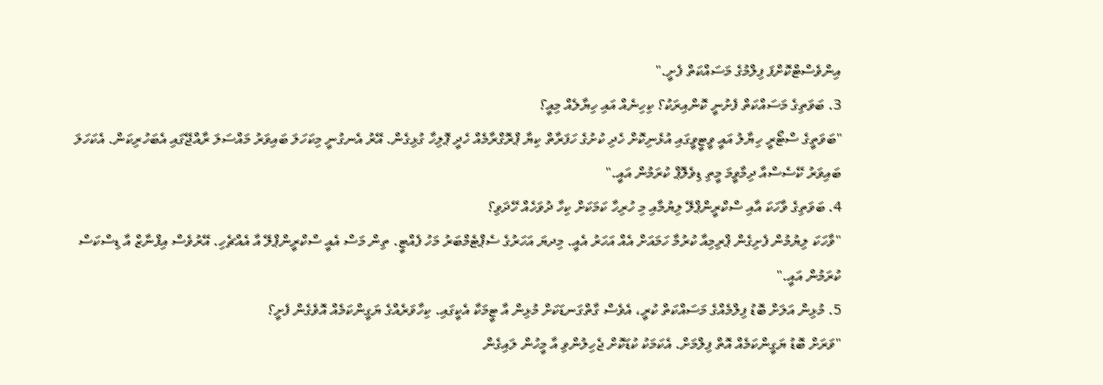އިންވެސްޓްކޮށްފަ ފިލްމުގެ މަސައްކަތް ފެށީ."
3. ބަވަތިގެ މަސައްކަތް ފެށުނީ ކޮންއިރަކު؟ ކިހިނެއް އައި ހިޔާލެއް މިއީ؟
"ބަވަތީގެ ސްޓޯރީ ހިޔާލު އައީ ވީޓީވީގައި އުޅެނިކޮށް ހެދި ކުށުގެ ހަފަރާތް ކިޔާ ޕްރޮގްރާމެއް ހެދީ ޕޮލިހާ ގުޅިގެން. އޭރު އެނގުނީ މިކަހަލަ ބައިވަރު މައްސަލަ ރާއްޖޭގައި އެބަހުރިކަން. އެކަހަލަ ބައިވަރު ކޭސެސްއާ ދިމާވީމަ މީތި ޑިވެލޮޕް ކުރަމުން އައީ."
4. ބަވަތިގެ ވާހަކަ އާއި ސްކްރީންޕްލޭ ލިޔުމާއި މި ހުރިހާ ކަމަކަށް ކިހާ ދުވަހެއް ހޭދަވި؟
"ވާހަކަ ލިޔުމުން ފެށިގެން ޕްރިމިއާ ކުރުމާ ހަމައަށް އެއް އަހަރު އެއީ. މިދޔަ އަހަރުގެ ސެޕްޓެމްބަރު މަހު ފެއްޓީ. ތިން މަސް އެއީ ސްކްރީންޕްލޭ އާ އެއްޗެހި. އޭރުވެސް އިފްނާޒް އާ ޑިސްކަސް ކުރަމުން އައީ."
5. މުޅިން އަލަށް ބޮޑު ފިލްމެއްގެ މަސައްކަތް ކުރީ، އެވެސް ގާތްގަނޑަކަށް މުޅިން އާ ޓީމަކާ އެކީގައި. ކިހާވަރެއްގެ ޔަގީންކަމެއް އޮވެގެން ފެށީ؟
"ވަރަށް ބޮޑު ޔަގީންކަމެއް އޮތް ފިލްމަށް. އެކަމަކު ކުޑަކޮށް ޖެހިލުންވި އާ މީހުން ލައިގެން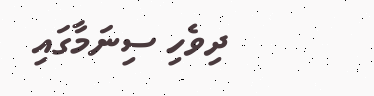ދިވެހި ސިނަމާގައި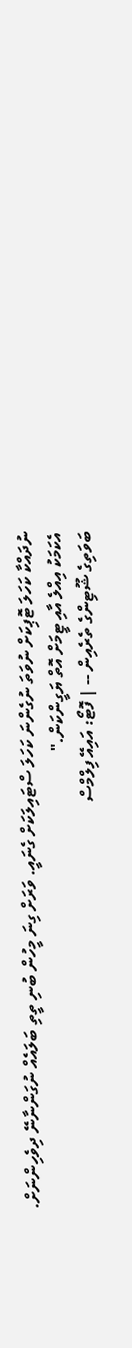ނުދައްކާ ކަހަލަ ޓޮޕިކަށް ނުވަތަ ނުގެންނަ ކަހަލަ ސްޓައިލަކަށް ގެނައީ. ވަރަށް ގިނަ މީހުން ބުނި ތީތި ބަލައެއް ނުގަންނާނޭ ދިވެހިންނަށް. އެކަމަކު އިއްލެ އާއި ޓީމަށް އޮތް ޔަގީންކަން."
ބަވަތިގެ ޝޫޓިންގެ ތެރެއިން -- | ފޮޓޯ: އައިއޭ ފިލްމްސް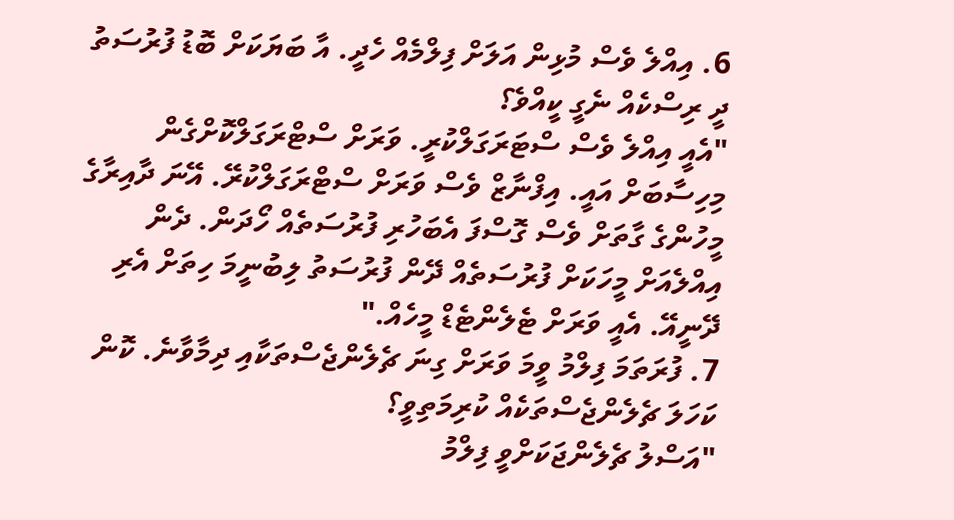6. އިއްލެ ވެސް މުޅިން އަލަށް ފިލްމެއް ހެދީ. އާ ބަޔަކަށް ބޮޑު ފުރުސަތު ދީ ރިސްކެއް ނެގީ ކީއްވެ؟
"އެއީ އިއްލެ ވެސް ސްޓަރަގަލްކުރީ. ވަރަށް ސްޓްރަގަލްކޮށްގެން މިހިސާބަށް އައީ. އިފްނާޒް ވެސް ވަރަށް ސްޓްރަގަލްކުރޭ. އޭނަ ދާއިރާގެ މީހުންގެ ގާތަށް ވެސް ގޮސްފަ އެބަހުރި ފުރުސަތެއް ހޯދަން. ދެން އިއްލެއަށް މީހަކަށް ފުރުސަތެއް ދޭން ފުރުސަތު ލިބުނީމަ ހިތަށް އެރި ދޭނީއޭ. އެއީ ވަރަށް ޓެލެންޓެޑް މީހެއް."
7. ފުރަތަމަ ފިލްމު ވީމަ ވަރަށް ގިނަ ޗެލެންޖެސްތަކާއި ދިމާވާނެ. ކޮން ކަހަލަ ޗެލެންޖެސްތަކެއް ކުރިމަތިވީ؟
"އަސްލު ޗެލެންޖަކަށްވީ ފިލްމު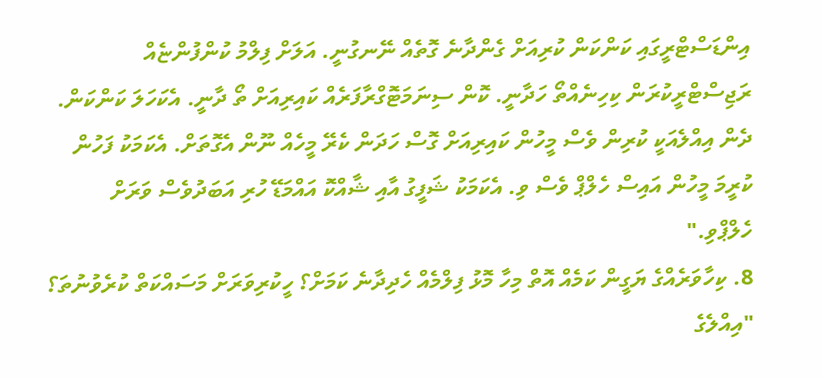އިންޑަސްޓްރީގައި ކަންކަން ކުރިއަށް ގެންދާނެ ގޮތެއް ނޭނގުނީ. އަލަށް ފިލްމު ކުންފުންޏެއް ރަޖިސްޓްރީކުރަން ކިހިނެއްތޯ ހަދާނީ. ކޮން ސިނަމަޓޮގްރާފަރެއް ކައިރިއަށް ތޯ ދާނީ. އެކަހަލަ ކަންކަން. ދެން އިއްލެއަކީ ކުރިން ވެސް މީހުން ކައިރިއަށް ގޮސް ހަދަން ކެރޭ މީހެއް ނޫން އެގޮތަށް. އެކަމަކު ފަހުން ކުރީމަ މީހުން އައިސް ހެލްޕް ވެސް ވި. އެކަމަކު ޝަފީގު އާއި ޝާއްކޮ އައްމަޑޭ ހުރި އަބަދުވެސް ވަރަށް ހެލްޕްވި."
8. ކިހާވަރެއްގެ ޔަގީން ކަމެއް އޮތް މިހާ މޮޅު ފިލްމެއް ހެދިދާނެ ކަމަށް؟ ހީކުރިވަރަށް މަސައްކަތް ކުރެވުނުތަ؟
"އިއްލެގެ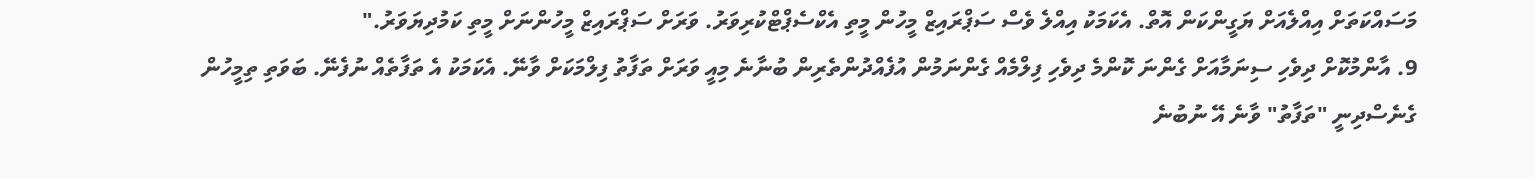މަސައްކަތަށް އިއްލެއަށް ޔަގީންކަން އޮތް. އެކަމަކު އިއްލެ ވެސް ސަޕްރައިޒް މީހުން މީތި އެކްސެޕްޓްކުރިވަރު. ވަރަށް ސަޕްރައިޒް މީހުންނަށް މީތި ކަމުދިޔަވަރު."
9. އާންމުކޮށް ދިވެހި ސިނަމާއަށް ގެންނަ ކޮންމެ ދިވެހި ފިލްމެއް ގެންނަމުން އުފެއްދުންތެރިން ބުނާނެ މިއީ ވަރަށް ތަފާތު ފިލްމަކަށް ވާނޭ. އެކަމަކު އެ ތަފާތެއް ނުފެނޭ. ބަވަތި ތިމީހުން ގެނެސްދިނީ "ތަފާތު" ވާނެ އޭ ނުބުނެ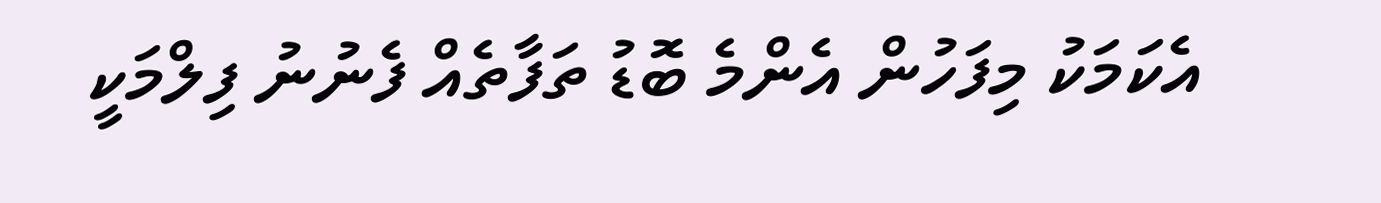އެކަމަކު މިފަހުން އެންމެ ބޮޑު ތަފާތެއް ފެނުނު ފިލްމަކީ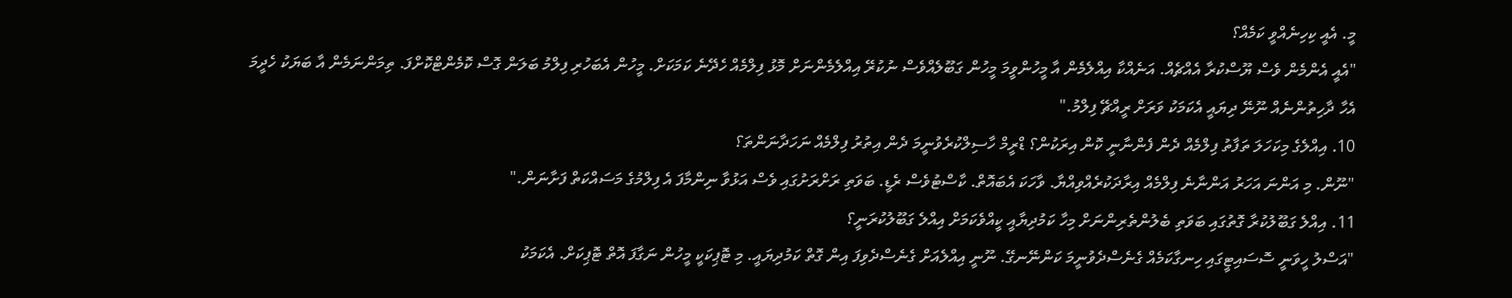މީ. އެއީ ކިހިނެއްވީ ކަމެއް؟
"އެއީ އެންމެން ވެސް ޔޫސްކުރާ އެއްޗެއް. އަނެއްކާ އިއްލެމެން އާ މީހުންވީމަ މީހުން ގަބޫލެއްވެސް ނުކުރޭ އިއްލެމެންނަށް މޮޅު ފިލްމެއް ހެދޭނެ ކަމަކަށް. މީހުން އެބަހުރި ފިލްމު ބަލަން ގޮސް ކޮމެންޓްކޮށްފަ. ތިމަންނަމެން އާ ބަޔަކު ހެދީމަ އެހާ ދާހިތުންނެއް ނޫނޭ ދިޔައީ އެކަމަކު ވަރަށް ރީއްޗޭ ފިލްމު."
10. އިއްލެގެ މިކަހަލަ ތަފާތު ފިލްމެއް ދެން ފެންނާނީ ކޮން އިރަކުން؟ ޑްރީމް ހާސިލްކުރެވުނީމަ ދެން އިތުރު ފިލްމެއް ނަހަދާނަންތަ؟
"ނޫން. މި އަންނަ އަހަރު އަންނާނެ ފިލްމެއް އިރާދަކުރެއްވިއްޔާ. ވާހަކަ އެބައޮތް. ކާސްޓުވެސް ރެޑީ. ބަވަތި ރަށްރަށުގައި ވެސް އަޅުވާ ނިންމާފަ އެ ފިލްމުގެ މަސައްކަތް ފަށާނަން."
11. އިއްލެ ގަބޫލުކުރާ ގޮތުގައި ބަވަތި ބެލުންތެރިންނަށް މިހާ ކަމުދިޔާއީ ކީއްވެކަމަށް އިއްލެ ގަބޫލުކުރަނީ؟
"އަސްލު ހީވަނީ ސޮސައިޓީގައި ހިނގާކަމެއް ގެނެސްދެވުނީމަ ކަންނޭނގޭ. ނޫނީ އިއްލެއަށް ގެނެސްދެވިފަ އިން ގޮތް ކަމުދިޔައީ. މި ޓޮޕިކަކީ މީހުން ނަގާފަ އޮތް ޓޮޕިކަށް. އެކަމަކު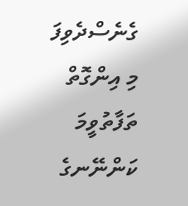ގެނެސްދެވިފަ މި އިންގޮތް ތަފާތުވީމަ ކަންނޭނގެ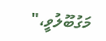މަގުބޫލުވީ،"